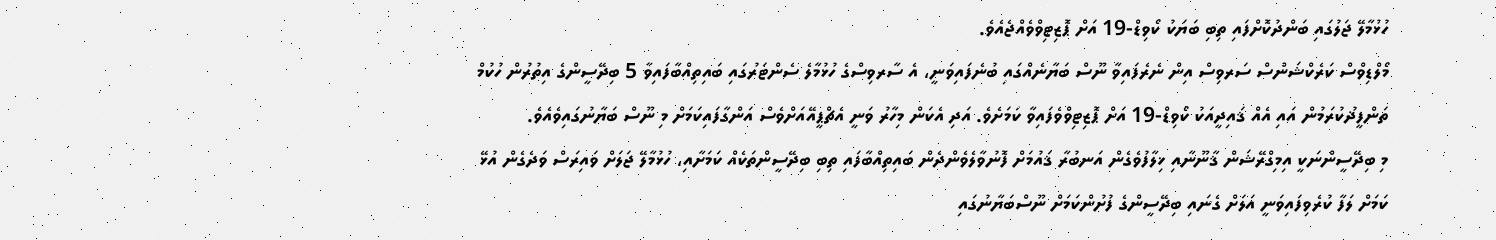ހުޅުމާލޭ ޖަލުގައި ބަންދުކޮށްފައި ތިބި ބަޔަކު ކޯވިޑް-19 އަށް ޕޮޒިޓިވްވެއްޖެއެވެ.
މޯލްޑިވްސް ކަރެކްޝަންސް ސަރވިސް އިން ނެރެފައިވާ ނޫސް ބަޔާނެއްގައި ބުނެފައިވަނީ، އެ ސާރވިސްގެ ހުޅުމާލެ ސެންޓަރުގައި ބައިތިއްބާފައިވާ 5 ބިދޭސީންގެ އިތުރުން ހުކުމް ތަންފީޛުކުރަމުން އައި އެއް ޤައިދީއަކު ކޯވިޑް-19 އަށް ޕޮޒިޓިވްވެފައިވާ ކަމަށެވެ. އަދި އެކަން މިހާރު ވަނީ އެޗްޕީއޭއަށްވެސް އަންގާފައިކަމަށް މި ނޫސް ބަޔާނުގައިވެއެވެ.
މި ބިދޭސީންނަކީ އިމިގްރޭޝަން ޤާނޫނާއި ޚިލާފުވެގެން އަނބުރާ ޤައުމަށް ފޮނުވާލެވެންދެން ބައިތިއްބާފައި ތިބި ބިދޭސީންތަކެއް ކަމަށާއި، ހުޅުމާލޭ ޖަލަށް ވައިރަސް ވަދެގެން އުޅޭ ކަމަށް ލަފާ ކުރެވިފައިވަނީ އަލަށް ގެނައި ބިދޭސީންގެ ފުށުންކަމަށް ނޫސްބަޔާނުގައި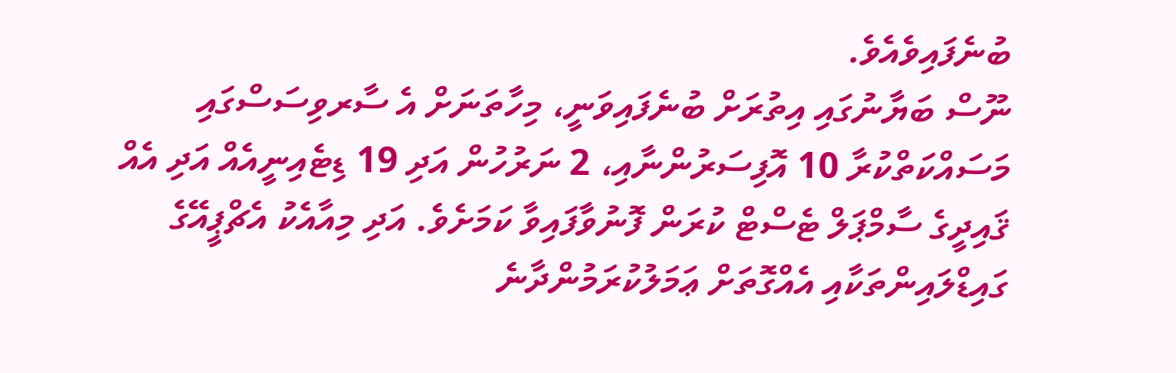ބުނެފައިވެއެވެ.
ނޫސް ބަޔާނުގައި އިތުރަށް ބުނެފައިވަނީ، މިހާތަނަށް އެ ސާރވިސަސްގައި މަސައްކަތްކުރާ 10 އޮފިސަރުންނާއި، 2 ނަރުހުން އަދި 19 ޑިޓެއިނީއެއް އަދި އެއް ޤައިދީގެ ސާމްޕަލް ޓެސްޓް ކުރަން ފޮނުވާފައިވާ ކަމަށެވެ. އަދި މިއާއެކު އެޗްޕީއޭގެ ގައިޑްލައިންތަކާއި އެއްގޮތަށް ޢަމަލުކުރަމުންދާނެ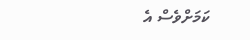ކަމަށްވެސް އެ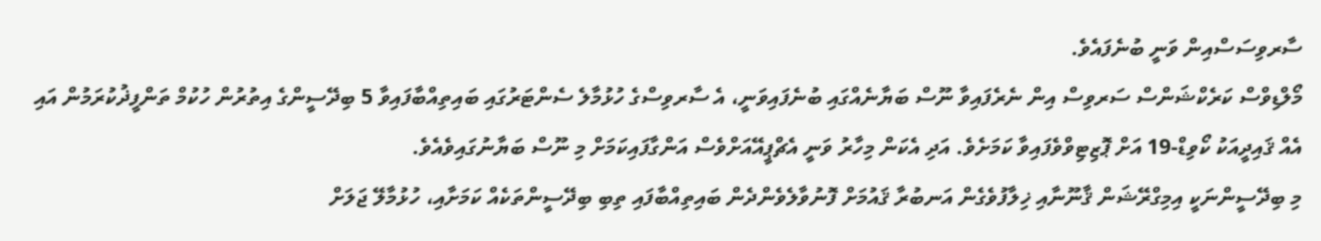ސާރވިސަސްއިން ވަނީ ބުނެފައެވެ.
މޯލްޑިވްސް ކަރެކްޝަންސް ސަރވިސް އިން ނެރެފައިވާ ނޫސް ބަޔާނެއްގައި ބުނެފައިވަނީ، އެ ސާރވިސްގެ ހުޅުމާލެ ސެންޓަރުގައި ބައިތިއްބާފައިވާ 5 ބިދޭސީންގެ އިތުރުން ހުކުމް ތަންފީޛުކުރަމުން އައި އެއް ޤައިދީއަކު ކޯވިޑް-19 އަށް ޕޮޒިޓިވްވެފައިވާ ކަމަށެވެ. އަދި އެކަން މިހާރު ވަނީ އެޗްޕީއޭއަށްވެސް އަންގާފައިކަމަށް މި ނޫސް ބަޔާނުގައިވެއެވެ.
މި ބިދޭސީންނަކީ އިމިގްރޭޝަން ޤާނޫނާއި ޚިލާފުވެގެން އަނބުރާ ޤައުމަށް ފޮނުވާލެވެންދެން ބައިތިއްބާފައި ތިބި ބިދޭސީންތަކެއް ކަމަށާއި، ހުޅުމާލޭ ޖަލަށް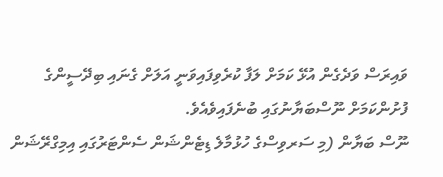ވައިރަސް ވަދެގެން އުޅޭ ކަމަށް ލަފާ ކުރެވިފައިވަނީ އަލަށް ގެނައި ބިދޭސީންގެ ފުށުންކަމަށް ނޫސްބަޔާނުގައި ބުނެފައިވެއެވެ.
ނޫސް ބަޔާން (މި ސަރވިސްގެ ހުޅުމާލެ ޑިޓެންޝަން ސެންޓަރުގައި އިމިގްރޭޝަން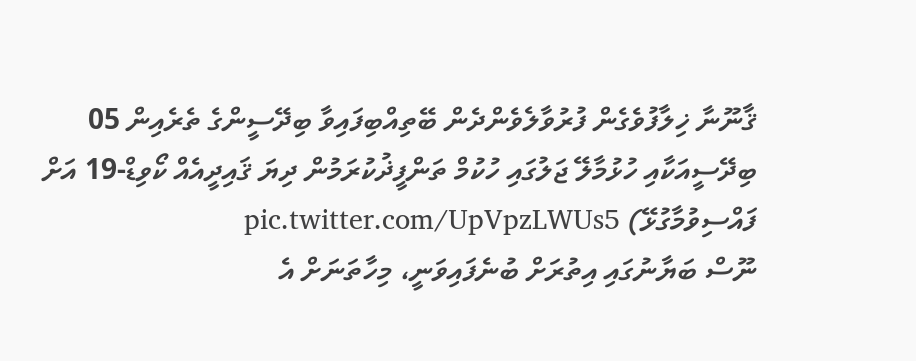ޤާނޫނާ ޚިލާފުވެގެން ފުރުވާލެވެންދެން ބޭތިއްބިފައިވާ ބިދޭސީންގެ ތެރެއިން 05 ބިދޭސީއަކާއި ހުޅުމާލޭ ޖަލުގައި ހުކުމް ތަންފީޛުކުރަމުން ދިޔަ ޤައިދީއެއް ކޯވިޑް-19 އަށް ފައްސިވުމާގުޅޭ) pic.twitter.com/UpVpzLWUs5
ނޫސް ބަޔާނުގައި އިތުރަށް ބުނެފައިވަނީ، މިހާތަނަށް އެ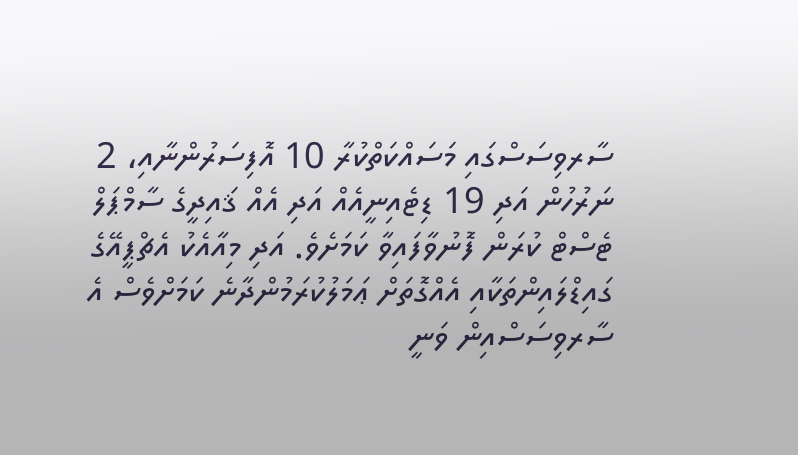ސާރވިސަސްގައި މަސައްކަތްކުރާ 10 އޮފިސަރުންނާއި، 2 ނަރުހުން އަދި 19 ޑިޓެއިނީއެއް އަދި އެއް ޤައިދީގެ ސާމްޕަލް ޓެސްޓް ކުރަން ފޮނުވާފައިވާ ކަމަށެވެ. އަދި މިއާއެކު އެޗްޕީއޭގެ ގައިޑްލައިންތަކާއި އެއްގޮތަށް ޢަމަލުކުރަމުންދާނެ ކަމަށްވެސް އެ ސާރވިސަސްއިން ވަނީ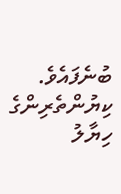ބުނެފައެވެ.
ކިޔުންތެރިންގެ ހިޔާލު